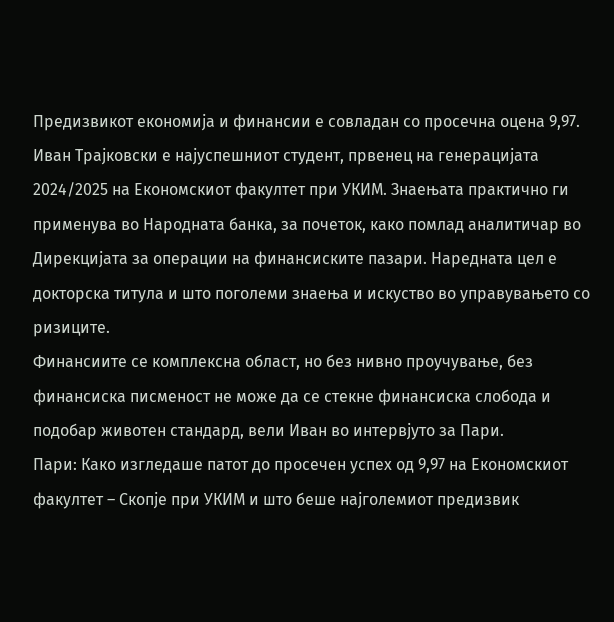Предизвикот економија и финансии е совладан со просечна оцена 9,97. Иван Трајковски е најуспешниот студент, првенец на генерацијата 2024/2025 на Економскиот факултет при УКИМ. Знаењата практично ги применува во Народната банка, за почеток, како помлад аналитичар во Дирекцијата за операции на финансиските пазари. Наредната цел е докторска титула и што поголеми знаења и искуство во управувањето со ризиците.
Финансиите се комплексна област, но без нивно проучување, без финансиска писменост не може да се стекне финансиска слобода и подобар животен стандард, вели Иван во интервјуто за Пари.
Пари: Како изгледаше патот до просечен успех од 9,97 на Економскиот факултет – Скопје при УКИМ и што беше најголемиот предизвик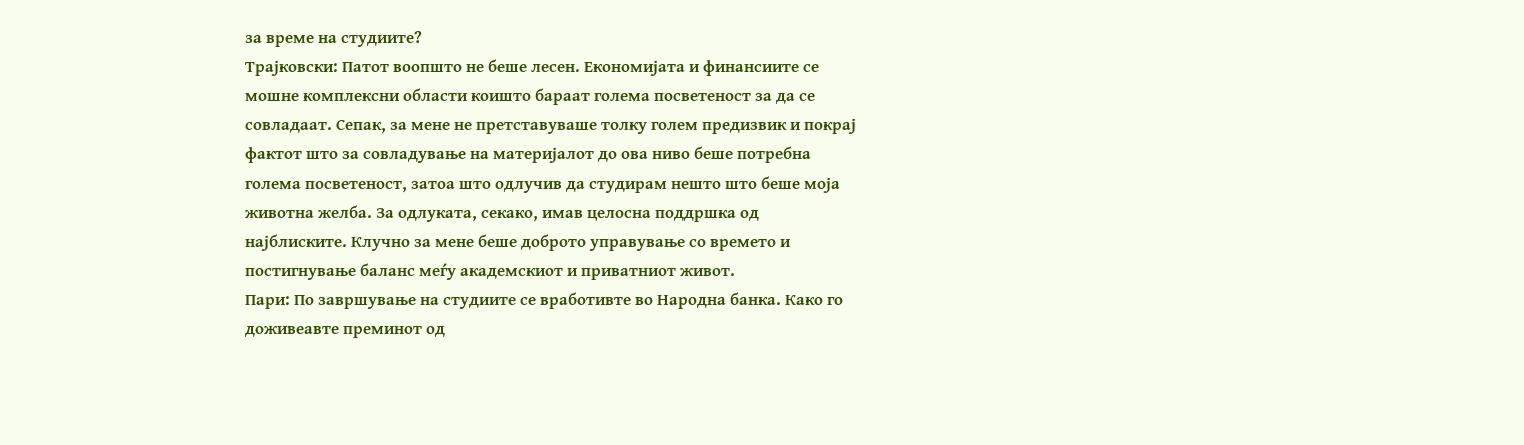за време на студиите?
Трајковски: Патот воопшто не беше лесен. Економијата и финансиите се мошне комплексни области коишто бараат голема посветеност за да се совладаат. Сепак, за мене не претставуваше толку голем предизвик и покрај фактот што за совладување на материјалот до ова ниво беше потребна голема посветеност, затоа што одлучив да студирам нешто што беше моја животна желба. За одлуката, секако, имав целосна поддршка од најблиските. Клучно за мене беше доброто управување со времето и постигнување баланс меѓу академскиот и приватниот живот.
Пари: По завршување на студиите се вработивте во Народна банка. Како го доживеавте преминот од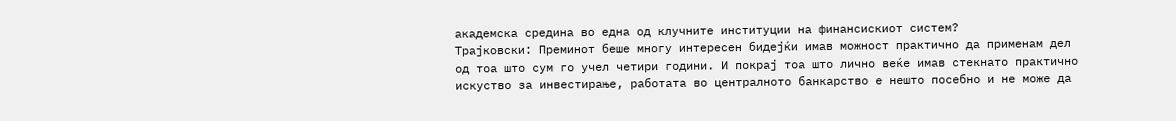академска средина во една од клучните институции на финансискиот систем?
Трајковски: Преминот беше многу интересен бидејќи имав можност практично да применам дел од тоа што сум го учел четири години. И покрај тоа што лично веќе имав стекнато практично искуство за инвестирање, работата во централното банкарство е нешто посебно и не може да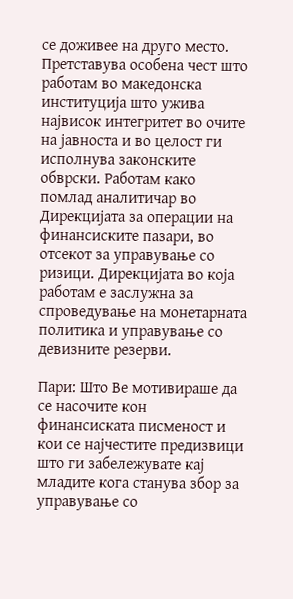се доживее на друго место. Претставува особена чест што работам во македонска институција што ужива највисок интегритет во очите на јавноста и во целост ги исполнува законските обврски. Работам како помлад аналитичар во Дирекцијата за операции на финансиските пазари, во отсекот за управување со ризици. Дирекцијата во која работам е заслужна за спроведување на монетарната политика и управување со девизните резерви.

Пари: Што Ве мотивираше да се насочите кон финансиската писменост и кои се најчестите предизвици што ги забележувате кај младите кога станува збор за управување со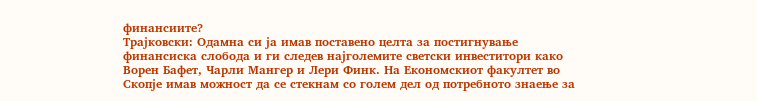финансиите?
Трајковски: Одамна си ја имав поставено целта за постигнување финансиска слобода и ги следев најголемите светски инвеститори како Ворен Бафет, Чарли Мангер и Лери Финк. На Економскиот факултет во Скопје имав можност да се стекнам со голем дел од потребното знаење за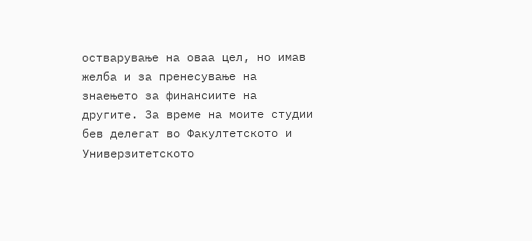остварување на оваа цел, но имав желба и за пренесување на знаењето за финансиите на другите. За време на моите студии бев делегат во Факултетското и Универзитетското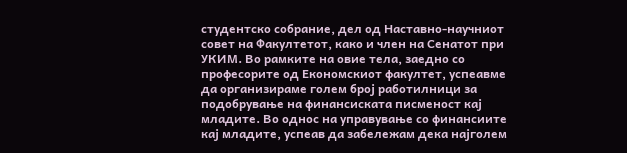студентско собрание, дел од Наставно-научниот совет на Факултетот, како и член на Сенатот при УКИМ. Во рамките на овие тела, заедно со професорите од Економскиот факултет, успеавме да организираме голем број работилници за подобрување на финансиската писменост кај младите. Во однос на управување со финансиите кај младите, успеав да забележам дека најголем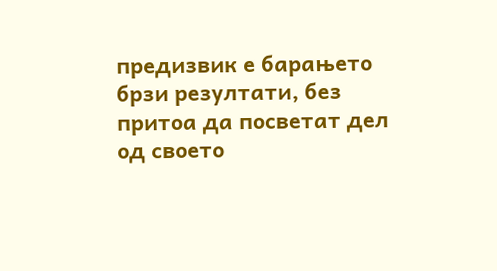предизвик е барањето брзи резултати, без притоа да посветат дел од своето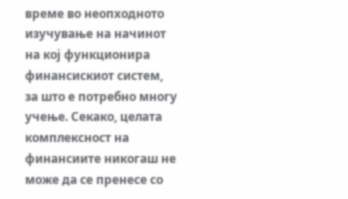време во неопходното изучување на начинот на кој функционира финансискиот систем, за што е потребно многу учење. Секако, целата комплексност на финансиите никогаш не може да се пренесе со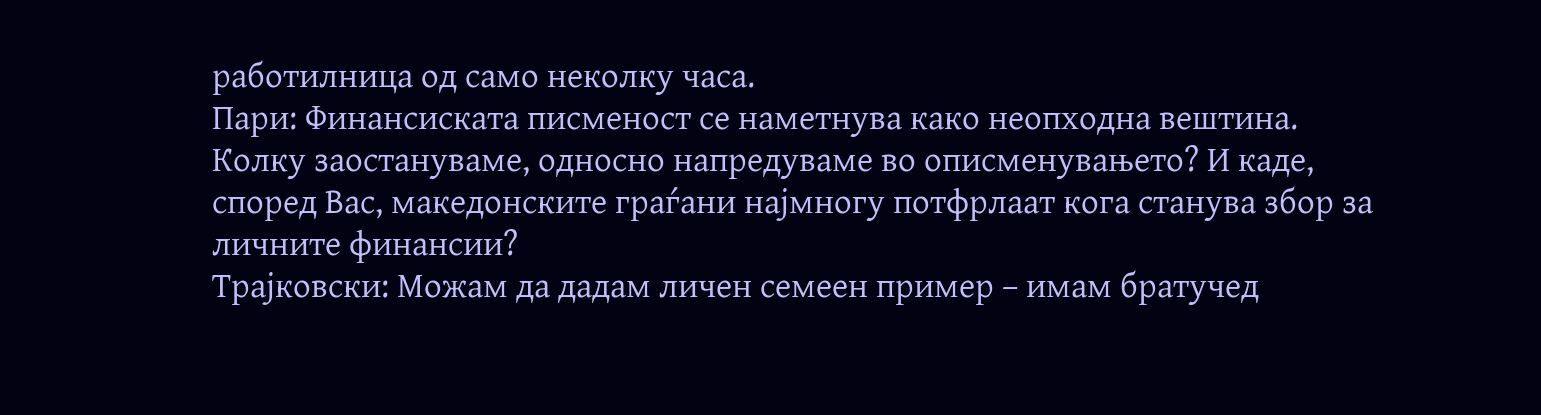работилница од само неколку часа.
Пари: Финансиската писменост се наметнува како неопходна вештина. Колку заостануваме, односно напредуваме во описменувањето? И каде, според Вас, македонските граѓани најмногу потфрлаат кога станува збор за личните финансии?
Трајковски: Можам да дадам личен семеен пример – имам братучед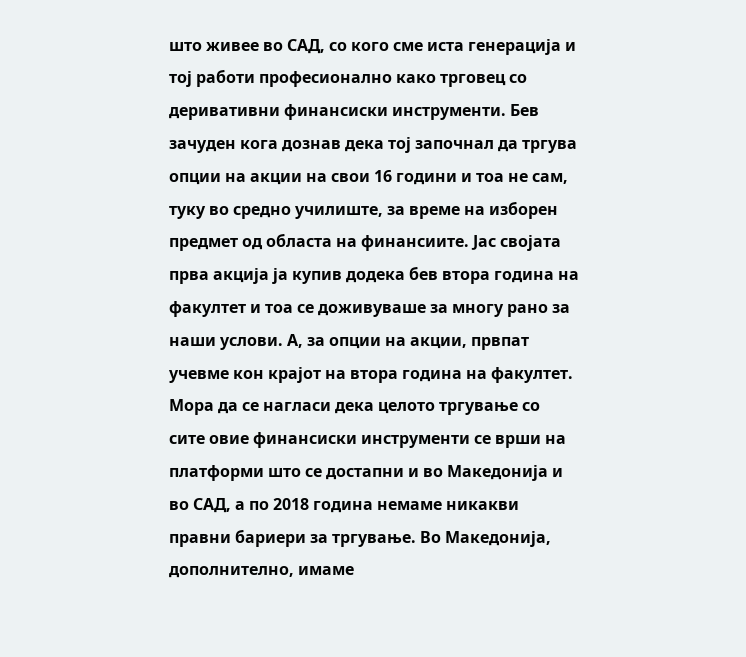што живее во САД, со кого сме иста генерација и тој работи професионално како трговец со деривативни финансиски инструменти. Бев зачуден кога дознав дека тој започнал да тргува опции на акции на свои 16 години и тоа не сам, туку во средно училиште, за време на изборен предмет од областа на финансиите. Јас својата прва акција ја купив додека бев втора година на факултет и тоа се доживуваше за многу рано за наши услови. А, за опции на акции, првпат учевме кон крајот на втора година на факултет. Мора да се нагласи дека целото тргување со сите овие финансиски инструменти се врши на платформи што се достапни и во Македонија и во САД, а по 2018 година немаме никакви правни бариери за тргување. Во Македонија, дополнително, имаме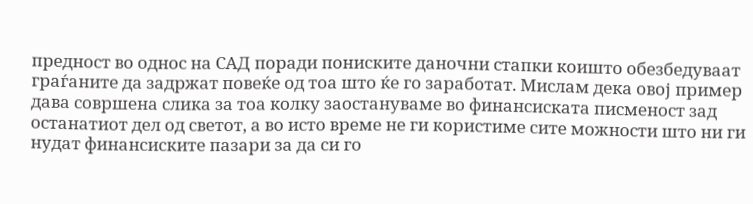предност во однос на САД поради пониските даночни стапки коишто обезбедуваат граѓаните да задржат повеќе од тоа што ќе го заработат. Мислам дека овој пример дава совршена слика за тоа колку заостануваме во финансиската писменост зад останатиот дел од светот, а во исто време не ги користиме сите можности што ни ги нудат финансиските пазари за да си го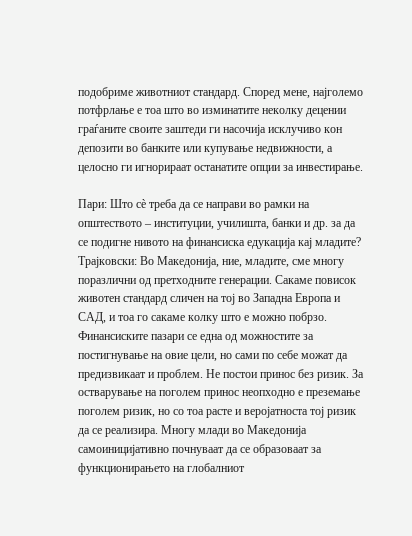подобриме животниот стандард. Според мене, најголемо потфрлање е тоа што во изминатите неколку децении граѓаните своите заштеди ги насочија исклучиво кон депозити во банките или купување недвижности, а целосно ги игнорираат останатите опции за инвестирање.

Пари: Што сѐ треба да се направи во рамки на општеството – институции, училишта, банки и др. за да се подигне нивото на финансиска едукација кај младите?
Трајковски: Во Македонија, ние, младите, сме многу поразлични од претходните генерации. Сакаме повисок животен стандард сличен на тој во Западна Европа и САД, и тоа го сакаме колку што е можно побрзо. Финансиските пазари се една од можностите за постигнување на овие цели, но сами по себе можат да предизвикаат и проблем. Не постои принос без ризик. За остварување на поголем принос неопходно е преземање поголем ризик, но со тоа расте и веројатноста тој ризик да се реализира. Многу млади во Македонија самоиницијативно почнуваат да се образоваат за функционирањето на глобалниот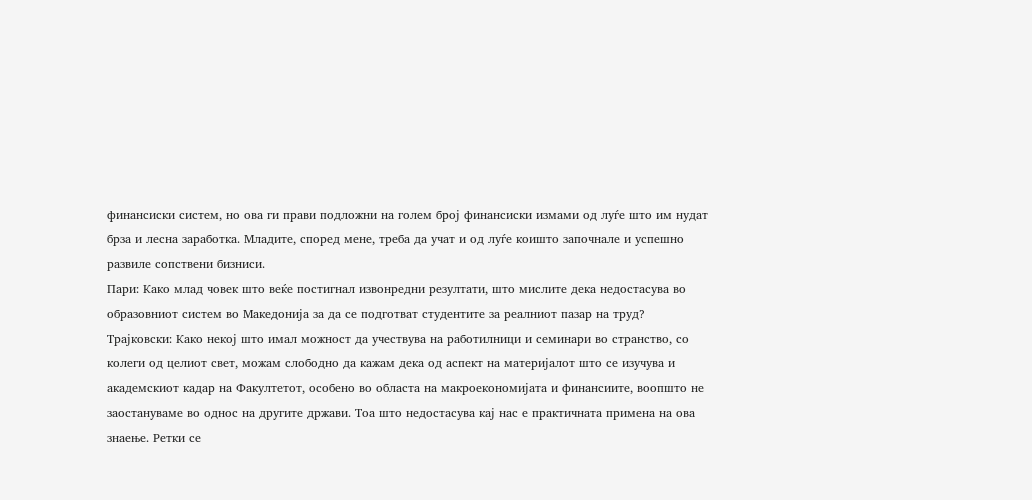финансиски систем, но ова ги прави подложни на голем број финансиски измами од луѓе што им нудат брза и лесна заработка. Младите, според мене, треба да учат и од луѓе коишто започнале и успешно развиле сопствени бизниси.
Пари: Како млад човек што веќе постигнал извонредни резултати, што мислите дека недостасува во образовниот систем во Македонија за да се подготват студентите за реалниот пазар на труд?
Трајковски: Како некој што имал можност да учествува на работилници и семинари во странство, со колеги од целиот свет, можам слободно да кажам дека од аспект на материјалот што се изучува и академскиот кадар на Факултетот, особено во областа на макроекономијата и финансиите, воопшто не заостануваме во однос на другите држави. Тоа што недостасува кај нас е практичната примена на ова знаење. Ретки се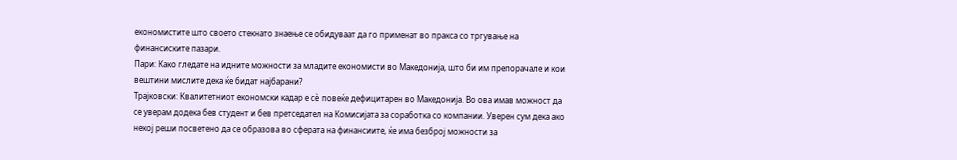економистите што своето стекнато знаење се обидуваат да го применат во пракса со тргување на финансиските пазари.
Пари: Како гледате на идните можности за младите економисти во Македонија, што би им препорачале и кои вештини мислите дека ќе бидат најбарани?
Трајковски: Квалитетниот економски кадар е сè повеќе дефицитарен во Македонија. Во ова имав можност да се уверам додека бев студент и бев претседател на Комисијата за соработка со компании. Уверен сум дека ако некој реши посветено да се образова во сферата на финансиите, ќе има безброј можности за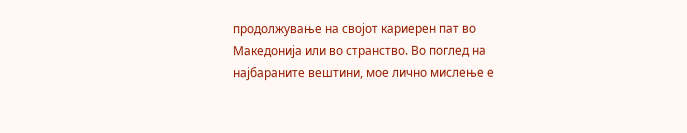продолжување на својот кариерен пат во Македонија или во странство. Во поглед на најбараните вештини, мое лично мислење е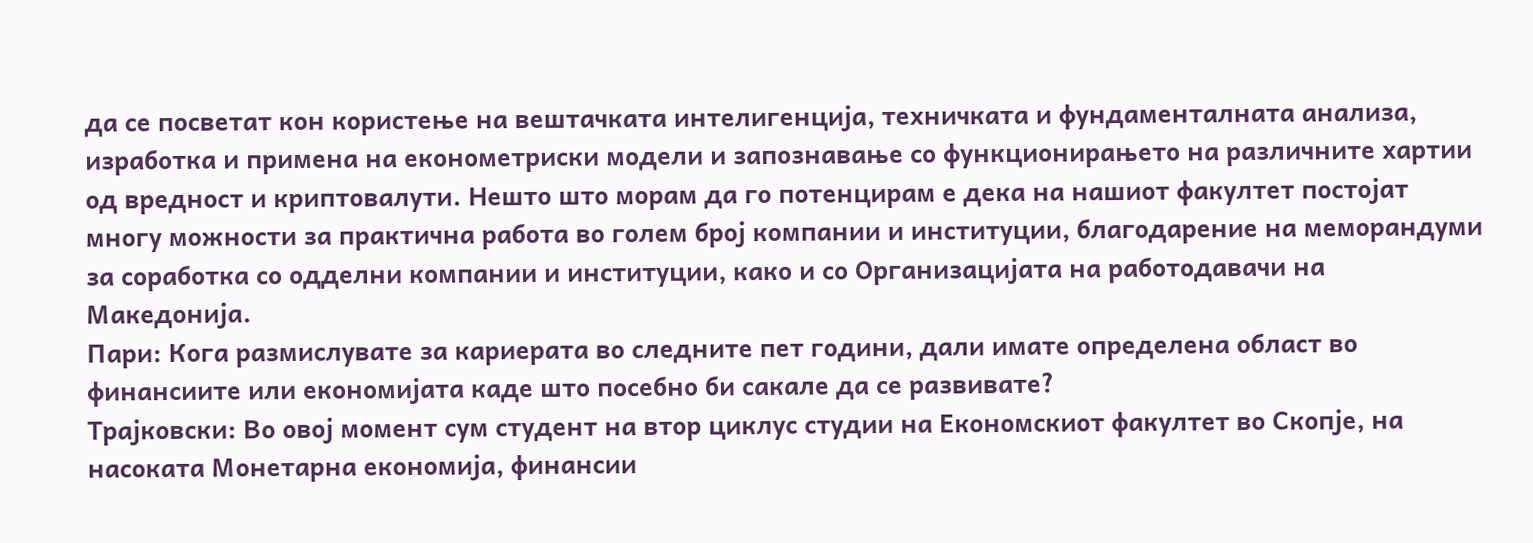да се посветат кон користење на вештачката интелигенција, техничката и фундаменталната анализа, изработка и примена на економетриски модели и запознавање со функционирањето на различните хартии од вредност и криптовалути. Нешто што морам да го потенцирам е дека на нашиот факултет постојат многу можности за практична работа во голем број компании и институции, благодарение на меморандуми за соработка со одделни компании и институции, како и со Организацијата на работодавачи на Македонија.
Пари: Кога размислувате за кариерата во следните пет години, дали имате определена област во финансиите или економијата каде што посебно би сакале да се развивате?
Трајковски: Во овој момент сум студент на втор циклус студии на Економскиот факултет во Скопје, на насоката Монетарна економија, финансии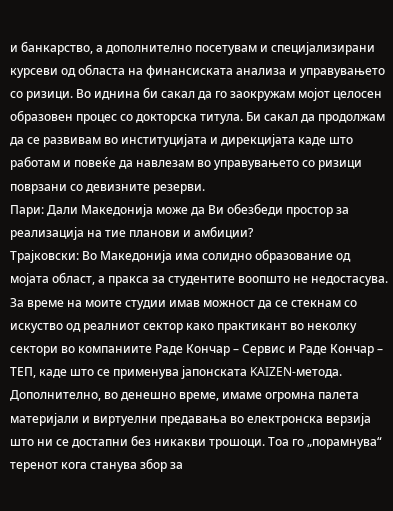и банкарство, а дополнително посетувам и специјализирани курсеви од областа на финансиската анализа и управувањето со ризици. Во иднина би сакал да го заокружам мојот целосен образовен процес со докторска титула. Би сакал да продолжам да се развивам во институцијата и дирекцијата каде што работам и повеќе да навлезам во управувањето со ризици поврзани со девизните резерви.
Пари: Дали Македонија може да Ви обезбеди простор за реализација на тие планови и амбиции?
Трајковски: Во Македонија има солидно образование од мојата област, а пракса за студентите воопшто не недостасува. За време на моите студии имав можност да се стекнам со искуство од реалниот сектор како практикант во неколку сектори во компаниите Раде Кончар – Сервис и Раде Кончар – ТЕП, каде што се применува јапонската KAIZEN-метода. Дополнително, во денешно време, имаме огромна палета материјали и виртуелни предавања во електронска верзија што ни се достапни без никакви трошоци. Тоа го „порамнува“ теренот кога станува збор за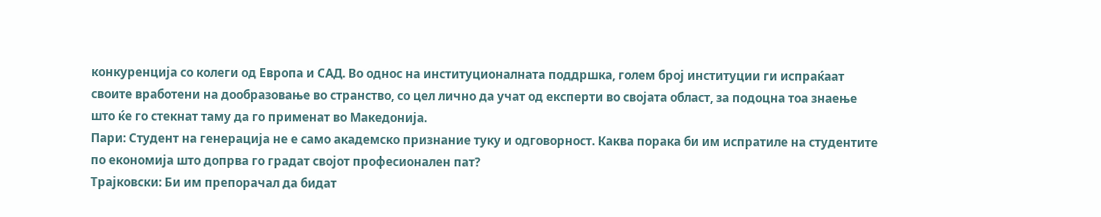конкуренција со колеги од Европа и САД. Во однос на институционалната поддршка, голем број институции ги испраќаат своите вработени на дообразовање во странство, со цел лично да учат од експерти во својата област, за подоцна тоа знаење што ќе го стекнат таму да го применат во Македонија.
Пари: Студент на генерација не е само академско признание туку и одговорност. Каква порака би им испратиле на студентите по економија што допрва го градат својот професионален пат?
Трајковски: Би им препорачал да бидат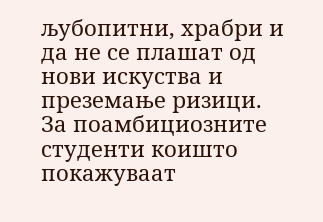љубопитни, храбри и да не се плашат од нови искуства и преземање ризици. За поамбициозните студенти коишто покажуваат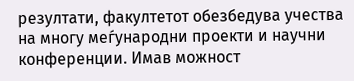резултати, факултетот обезбедува учества на многу меѓународни проекти и научни конференции. Имав можност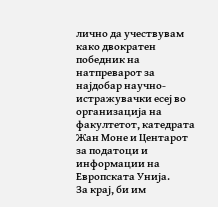лично да учествувам како двократен победник на натпреварот за најдобар научно-истражувачки есеј во организација на факултетот, катедрата Жан Моне и Центарот за податоци и информации на Европската Унија.
За крај, би им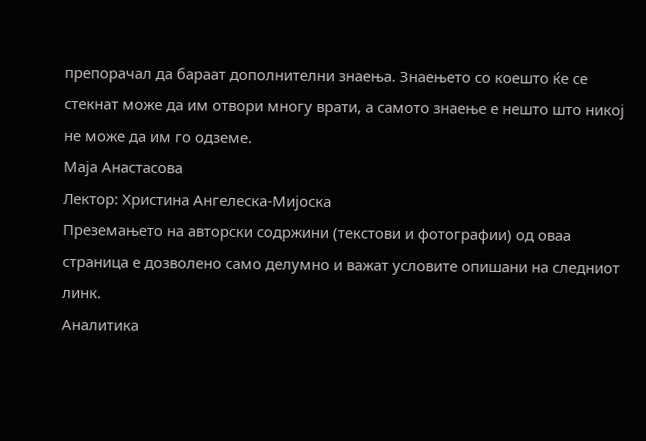препорачал да бараат дополнителни знаења. Знаењето со коешто ќе се стекнат може да им отвори многу врати, а самото знаење е нешто што никој не може да им го одземе.
Маја Анастасова
Лектор: Христина Ангелеска-Мијоска
Преземањето на авторски содржини (текстови и фотографии) од оваа страница е дозволено само делумно и важат условите опишани на следниот линк.
Аналитика